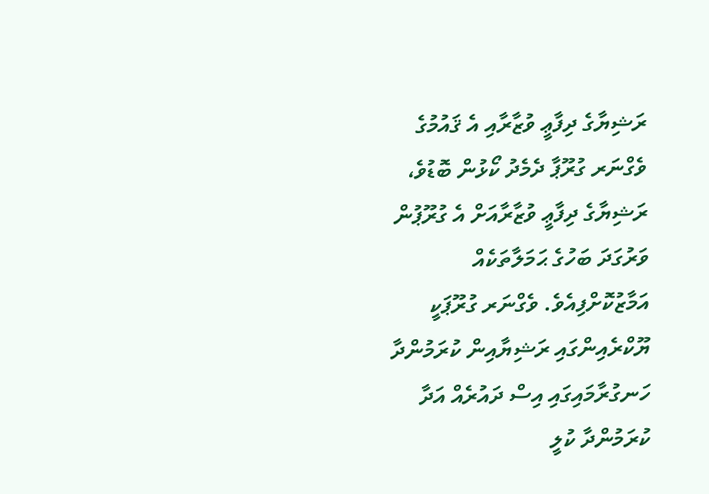ރަޝިޔާގެ ދިފާޢީ ވުޒާރާއި އެ ޤައުމުގެ ވެގްނަރ ގުރޫޕާ ދެމެދު ކޯޅުން ބޮޑުވެ، ރަޝިޔާގެ ދިފާޢީ ވުޒާރާއަށް އެ ގުރޫޕުން ވަރުގަދަ ބަހުގެ ޙަމަލާތަކެއް އަމާޒުކޮށްފިއެވެ. ވެގްނަރ ގުރޫޕަކީ ޔޫކްރެއިންގައި ރަޝިޔާއިން ކުރަމުންދާ ހަނގުރާމައިގައި އިސް ދައުރެއް އަދާ ކުރަމުންދާ ކުލީ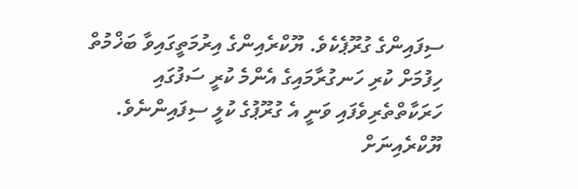ސިފައިންގެ ގުރޫޕެކެވެ. ޔޫކްރެއިންގެ އިރުމަތީގައިވާ ބަޚްމުތް ހިފުމަށް ކުރި ހަނގުރާމައިގެ އެންމެ ކުރީ ސަފުގައި ހަރަކާތްތެރިވެފައި ވަނީ އެ ގުރޫޕުގެ ކުލީ ސިފައިންނެވެ.
ޔޫކްރެއިނަށް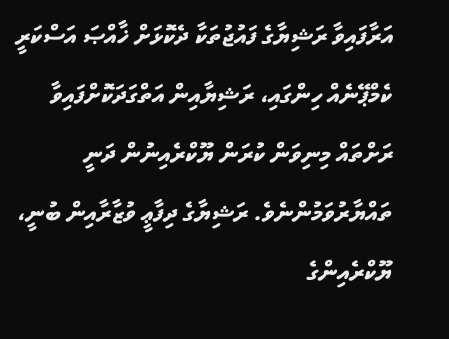އަރާފައިވާ ރަޝިޔާގެ ފައުޖުތަކާ ދެކޮޅަށް ޚާއްޞަ އަސްކަރީ ކެމްޕޭނެއް ހިންގައި، ރަޝިޔާއިން އަތްގަދަކޮށްފައިވާ ރަށްތައް މިނިވަން ކުރަން ޔޫކްރެއިނުން ދަނީ ތައްޔާރުވަމުންނެވެ. ރަޝިޔާގެ ދިފާޢީ ވުޒާރާއިން ބުނީ، ޔޫކްރެއިންގެ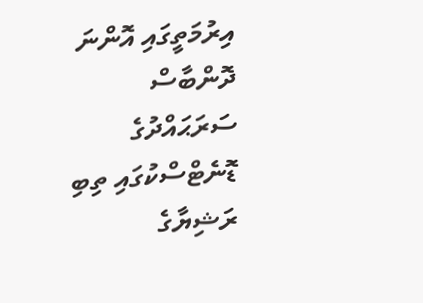އިރުމަތީގައި އޮންނަ ދޮންބާސް ސަރަޙައްދުގެ ޑޮނެޓްސްކުގައި ތިބި ރަޝިޔާގެ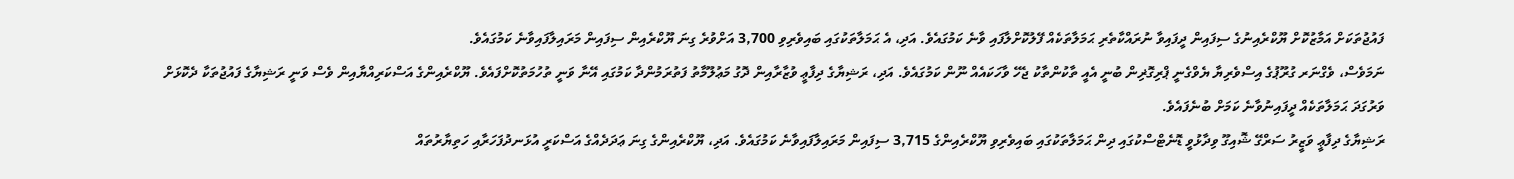ފައުޖުތަކަށް އަމާޒުކޮށް ޔޫކްރެއިނުގެ ސިފައިން ދީފައިވާ ނުރައްކާތެރި ޙަމަލާތަކެއް ފޭލުކޮށްލާފައި ވާނެ ކަމުގައެވެ. އަދި، އެ ޙަމަލާތަކުގައި ބައިވެރިވި 3,700 އަށްވުރެ ގިނަ ޔޫކްރެއިން ސިފައިން މަރައިލާފައިވާނެ ކަމުގައެވެ.
ނަމަވެސް، ވެގްނަރ ގުރޫޕުގެ އިސްވެރިޔާ ޔެވްގެނީ ޕްރިގޮޜިން ބުނީ އެއީ ތާކުންތާކު ޖެހޭ ވާހަކައެއް ނޫން ކަމުގައެވެ. އަދި، ރަޝިޔާގެ ދިފާޢީ ވުޒާރާއިން ދޮގު މަޢުލޫމާތު ފަތުރަމުންދާ ކަމުގައި އޭނާ ވަނީ ތުހުމަތުކޮށްފައެވެ. ޔޫކްރެއިންގެ އަސްކަރިއްޔާއިން ވެސް ވަނީ ރަޝިޔާގެ ފައުޖުތަކާ ދެކޮޅަށް ވަރުގަދަ ޙަމަލާތަކެއް ދީފައިނުވާނެ ކަމަށް ބުނެފައެވެ.
ރަޝިޔާގެ ދިފާޢީ ވަޒީރު ސަރްގޭ ޝޮއިގޫ ވިދާޅުވީ ޑޮނެޓްސްކުގައި ދިން ޙަމަލާތަކުގައި ބައިވެރިވި ޔޫކްރެއިންގެ 3,715 ސިފައިން މަރައިލާފައިވާނެ ކަމުގައެވެ. އަދި، ޔޫކްރެއިންގެ ގިނަ ޢަދަދެއްގެ އަސްކަރީ އުޅަނދުފަހަރާއި ހަތިޔާރުތައް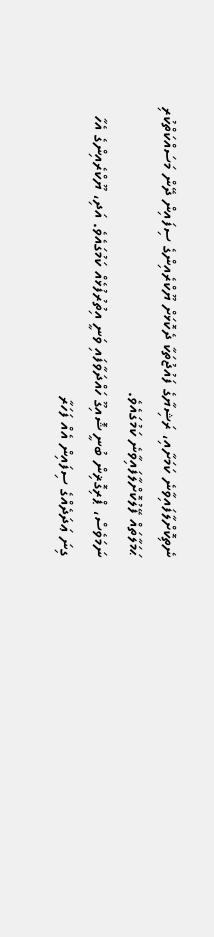ނެތިކޮށްލާފައިވާނެ ކަމަށާއި، ރަޝިޔާގެ ފައުޖުތަކާ ދެކޮޅަށް ޔޫކްރެއިންގެ ސިފައިން ދޭން މަސައްކަތްކުރި ޙަމަލާތައް ފޭލުކޮށްލާފައިވާނެ ކަމުގައެވެ.
ނަމަވެސް، ޕްރިގޮޜިން ބުނީ ޝޮއިގޫ ހައްދަވާފައި ވަނީ އިތުރުފުޅެއް ކަމުގައެވެ. އަދި، ޔޫކްރެއިންގެ އެހާ ގިނަ ޢަދަދެއްގެ ސިފައިން އެއް ފަހަރާ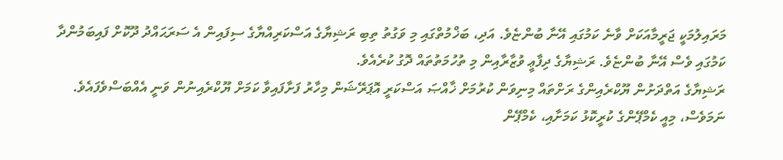މަރައިލުމަކީ ޖަރީމާއަކަށް ވާނެ ކަމުގައި އޭނާ ބުންޏެވެ. އަދި، ބަޚްމުތްގައި މި ވަގުތު ތިބި ރަޝިޔާގެ އަސްކަރިއްޔާގެ ސިފައިން އެ ސަރަޙައްދު ދޫކޮށް ފައިބަމުންދާ ކަމުގައި ވެސް އޭނާ ބުންޏެވެ. ރަޝިޔާގެ ދިފާޢީ ވުޒާރާއިން މި ތުހުމަތުތައް ދޮގު ކުރެއެވެ.
ރަޝިޔާގެ އަތްދަށުން ޔޫކްރެއިންގެ ރަށްތައް މިނިވަން ކުރުމަށް ޚާއްޞަ އަސްކަރީ އޮޕަރޭޝަން މިހާރު ފަށާފައިވާ ކަމަށް ޔޫކްރެއިނުން ވަނީ އެއްބަސްވެފައެވެ. ނަމަވެސް، މިއީ ކެމްޕޭންގެ ކުރީކޮޅު ކަމަށާއި، ކެމްޕޭން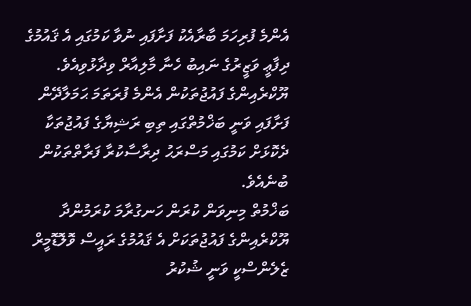އެންމެ ފުރިހަމަ ބާރާއެކު ފަށާފައި ނުވާ ކަމުގައި އެ ޤައުމުގެ ދިފާޢީ ވަޒީރުގެ ނައިބު ހެނާ މާލިއާރް ވިދާޅުވިއެވެ. ޔޫކްރެއިންގެ ފައުޖުތަކުން އެންމެ ފުރަތަމަ ޙަމަލާދޭން ފަށާފައި ވަނީ ބަޚްމުތްގައި ތިބި ރަޝިޔާގެ ފައުޖުތަކާ ދެކޮޅަށް ކަމުގައި މަސްރަޙު ދިރާސާކުރާ ފަރާތްތަކުން ބުނެއެވެ.
ބަޚްމުތް މިނިވަން ކުރަން ހަނގުރާމަ ކުރަމުންދާ ޔޫކްރެއިންގެ ފައުޖުތަކަށް އެ ޤައުމުގެ ރައީސް ވޮލޮޑޮމީރް ޒެލެންސްކީ ވަނީ ޝުކުރު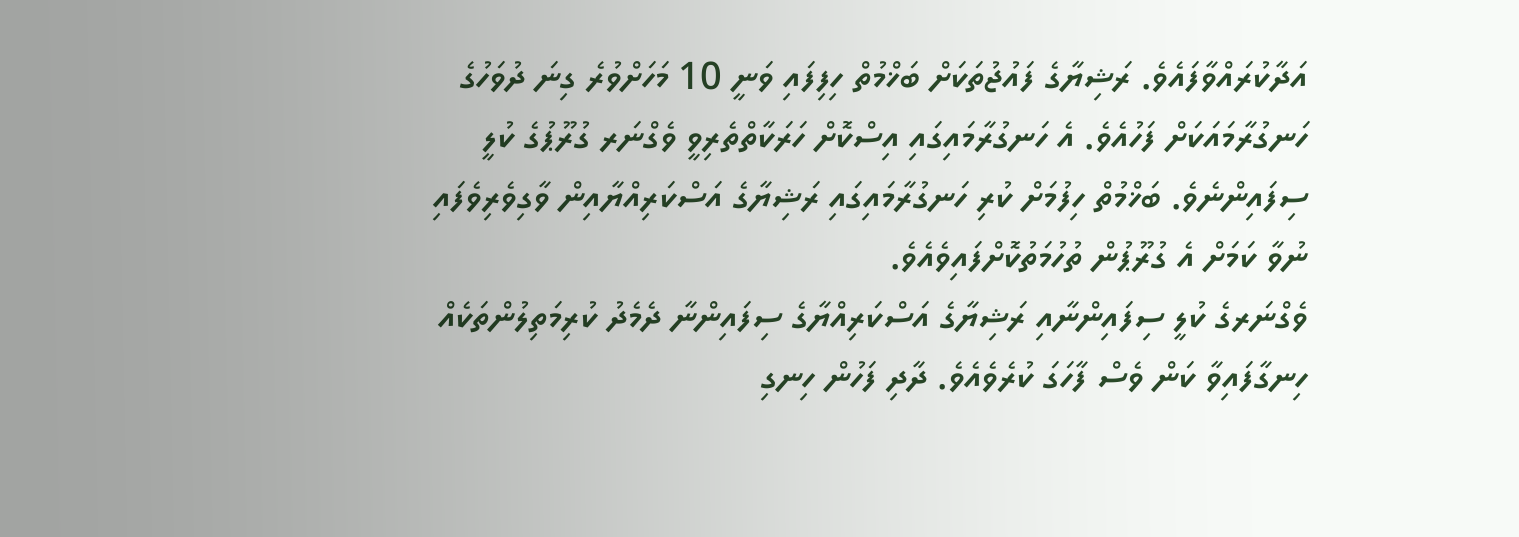އަދާކުރައްވާފައެވެ. ރަޝިޔާގެ ފައުޖުތަކަށް ބަޚްމުތް ހިފިފައި ވަނީ 10 މަހަށްވުރެ ގިނަ ދުވަހުގެ ހަނގުރާމައަކަށް ފަހުއެވެ. އެ ހަނގުރާމައިގައި އިސްކޮށް ހަރަކާތްތެރިވީ ވެގްނަރ ގުރޫޕުގެ ކުލީ ސިފައިންނެވެ. ބަޚްމުތް ހިފުމަށް ކުރި ހަނގުރާމައިގައި ރަޝިޔާގެ އަސްކަރިއްޔާއިން ވާގިވެރިވެފައި ނުވާ ކަމަށް އެ ގުރޫޕުން ތުހުމަތުކޮށްފައިވެއެވެ.
ވެގްނަރގެ ކުލީ ސިފައިންނާއި ރަޝިޔާގެ އަސްކަރިއްޔާގެ ސިފައިންނާ ދެމެދު ކުރިމަތިލުންތަކެއް ހިނގާފައިވާ ކަން ވެސް ފާހަގަ ކުރެވެއެވެ. ދާދި ފަހުން ހިނގި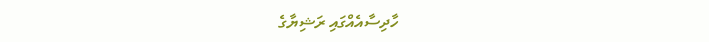ހާދިސާއެއްގައި ރަޝިޔާގެ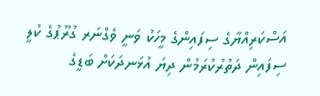އަސްކަރިއްޔާގެ ސިފައިންގެ މީހަކު ވަނީ ވެގްނަރ ގުރޫޕުގެ ކުލީ ސިފައިން ދަތުރުކުރަމުން ދިޔަ އުޅަނދަކަށް ބަޑީގެ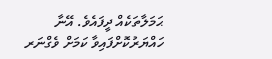ޙަމަލާތަކެއް ދީފައެވެ. އޭނާ ހައްޔަރުކޮށްފައިވާ ކަމަށް ވެގްނަރ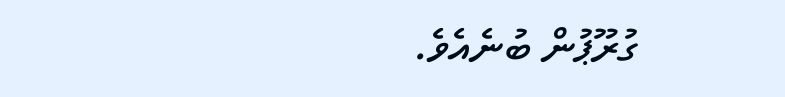ގުރޫޕުން ބުނެއެވެ.